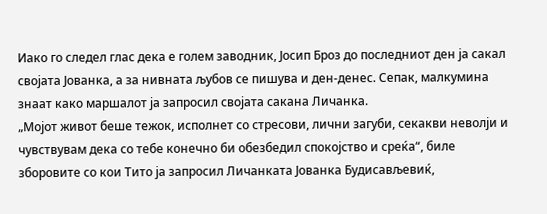Иако го следел глас дека е голем заводник, Јосип Броз до последниот ден ја сакал својата Јованка, а за нивната љубов се пишува и ден-денес. Сепак, малкумина знаат како маршалот ја запросил својата сакана Личанка.
„Мојот живот беше тежок, исполнет со стресови, лични загуби, секакви неволји и чувствувам дека со тебе конечно би обезбедил спокојство и среќа“, биле зборовите со кои Тито ја запросил Личанката Јованка Будисављевиќ,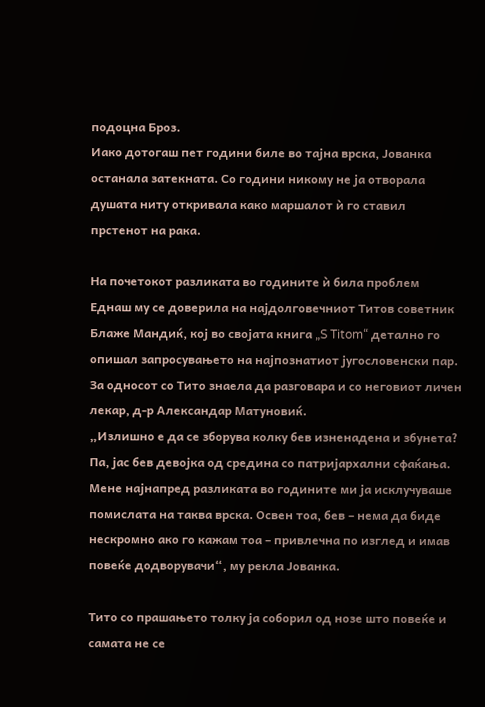подоцна Броз.
Иако дотогаш пет години биле во тајна врска, Јованка останала затекната. Со години никому не ја отворала душата ниту откривала како маршалот ѝ го ставил прстенот на рака.

На почетокот разликата во годините ѝ била проблем
Еднаш му се доверила на најдолговечниот Титов советник Блаже Мандиќ, кој во својата книга „S Titom“ детално го опишал запросувањето на најпознатиот југословенски пар. За односот со Тито знаела да разговара и со неговиот личен лекар, д-р Александар Матуновиќ.
„Излишно е да се зборува колку бев изненадена и збунета? Па, јас бев девојка од средина со патријархални сфаќања. Мене најнапред разликата во годините ми ја исклучуваше помислата на таква врска. Освен тоа, бев – нема да биде нескромно ако го кажам тоа – привлечна по изглед и имав повеќе додворувачи“, му рекла Јованка.

Тито со прашањето толку ја соборил од нозе што повеќе и самата не се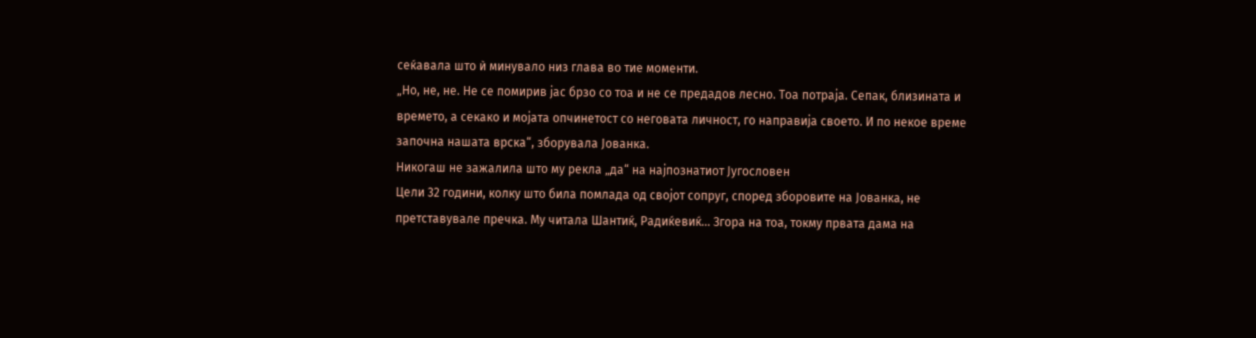сеќавала што ѝ минувало низ глава во тие моменти.
„Но, не, не. Не се помирив јас брзо со тоа и не се предадов лесно. Тоа потраја. Сепак, близината и времето, а секако и мојата опчинетост со неговата личност, го направија своето. И по некое време започна нашата врска“, зборувала Јованка.
Никогаш не зажалила што му рекла „да“ на најпознатиот Југословен
Цели 32 години, колку што била помлада од својот сопруг, според зборовите на Јованка, не претставувале пречка. Му читала Шантиќ, Радиќевиќ... Згора на тоа, токму првата дама на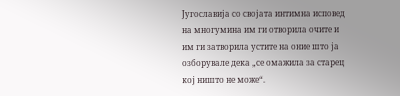Југославија со својата интимна исповед на многумина им ги отворила очите и им ги затворила устите на оние што ја озборувале дека „се омажила за старец кој ништо не може“.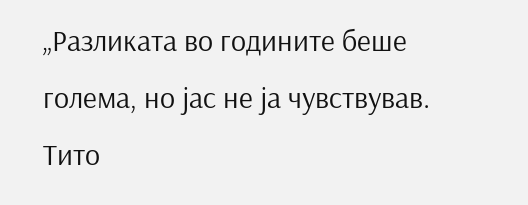„Разликата во годините беше голема, но јас не ја чувствував. Тито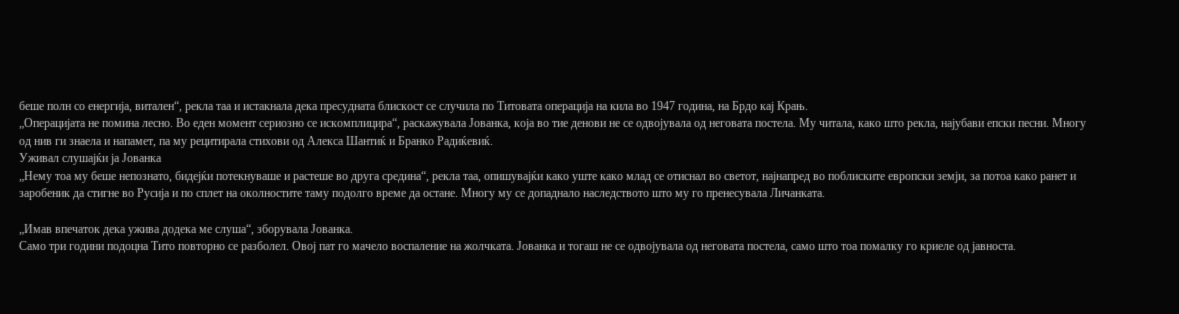беше полн со енергија, витален“, рекла таа и истакнала дека пресудната блискост се случила по Титовата операција на кила во 1947 година, на Брдо кај Крањ.
„Операцијата не помина лесно. Во еден момент сериозно се искомплицира“, раскажувала Јованка, која во тие денови не се одвојувала од неговата постела. Му читала, како што рекла, најубави епски песни. Многу од нив ги знаела и напамет, па му рецитирала стихови од Алекса Шантиќ и Бранко Радиќевиќ.
Уживал слушајќи ја Јованка
„Нему тоа му беше непознато, бидејќи потекнуваше и растеше во друга средина“, рекла таа, опишувајќи како уште како млад се отиснал во светот, најнапред во поблиските европски земји, за потоа како ранет и заробеник да стигне во Русија и по сплет на околностите таму подолго време да остане. Многу му се допаднало наследството што му го пренесувала Личанката.

„Имав впечаток дека ужива додека ме слуша“, зборувала Јованка.
Само три години подоцна Тито повторно се разболел. Овој пат го мачело воспаление на жолчката. Јованка и тогаш не се одвојувала од неговата постела, само што тоа помалку го криеле од јавноста.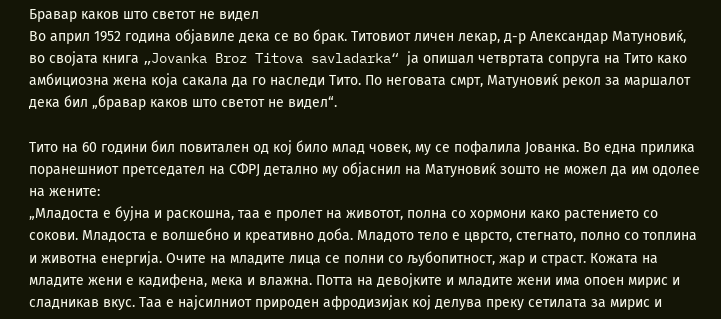Бравар каков што светот не видел
Во април 1952 година објавиле дека се во брак. Титовиот личен лекар, д-р Александар Матуновиќ, во својата книга „Jovanka Broz Titova savladarka“ ја опишал четвртата сопруга на Тито како амбициозна жена која сакала да го наследи Тито. По неговата смрт, Матуновиќ рекол за маршалот дека бил „бравар каков што светот не видел“.

Тито на 60 години бил повитален од кој било млад човек, му се пофалила Јованка. Во една прилика поранешниот претседател на СФРЈ детално му објаснил на Матуновиќ зошто не можел да им одолее на жените:
„Младоста е бујна и раскошна, таа е пролет на животот, полна со хормони како растението со сокови. Младоста е волшебно и креативно доба. Младото тело е цврсто, стегнато, полно со топлина и животна енергија. Очите на младите лица се полни со љубопитност, жар и страст. Кожата на младите жени е кадифена, мека и влажна. Потта на девојките и младите жени има опоен мирис и сладникав вкус. Таа е најсилниот природен афродизијак кој делува преку сетилата за мирис и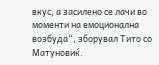вкус, а засилено се лачи во моменти на емоционална возбуда“, зборувал Тито со Матуновиќ.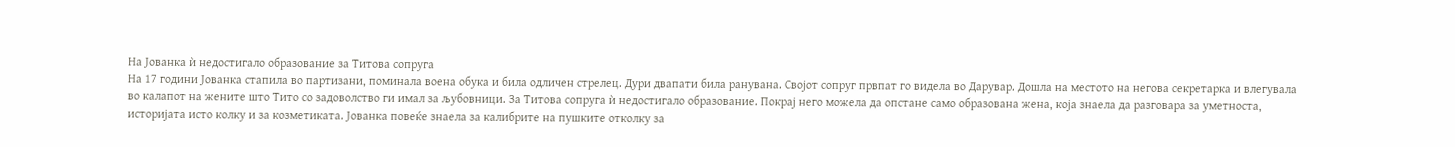На Јованка ѝ недостигало образование за Титова сопруга
На 17 години Јованка стапила во партизани, поминала воена обука и била одличен стрелец. Дури двапати била ранувана. Својот сопруг првпат го видела во Дарувар. Дошла на местото на негова секретарка и влегувала во калапот на жените што Тито со задоволство ги имал за љубовници. За Титова сопруга ѝ недостигало образование. Покрај него можела да опстане само образована жена, која знаела да разговара за уметноста, историјата исто колку и за козметиката. Јованка повеќе знаела за калибрите на пушките отколку за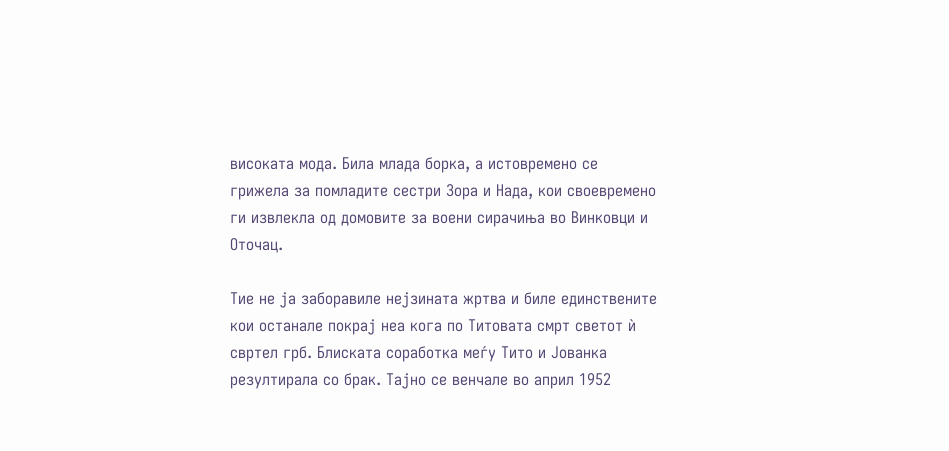високата мода. Била млада борка, а истовремено се грижела за помладите сестри Зора и Нада, кои своевремено ги извлекла од домовите за воени сирачиња во Винковци и Оточац.

Тие не ја заборавиле нејзината жртва и биле единствените кои останале покрај неа кога по Титовата смрт светот ѝ свртел грб. Блиската соработка меѓу Тито и Јованка резултирала со брак. Тајно се венчале во април 1952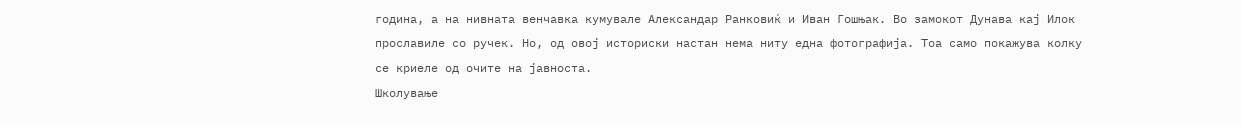година, а на нивната венчавка кумувале Александар Ранковиќ и Иван Гошњак. Во замокот Дунава кај Илoк прославиле со ручек. Но, од овој историски настан нема ниту една фотографија. Тоа само покажува колку се криеле од очите на јавноста.
Школување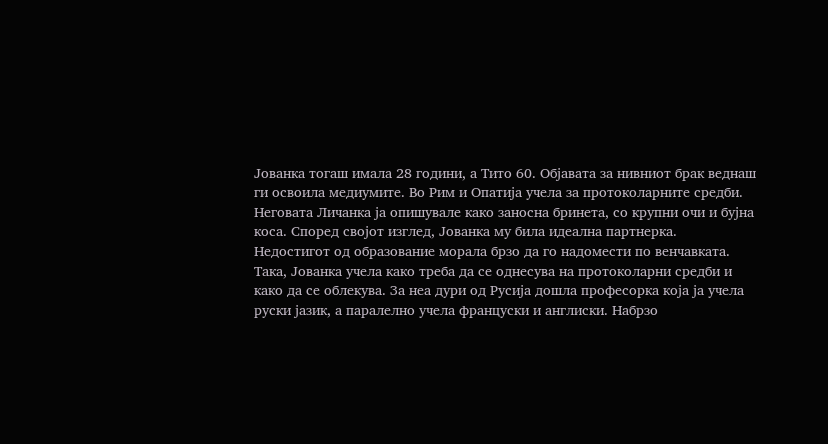Јованка тогаш имала 28 години, а Тито 60. Објавата за нивниот брак веднаш ги освоила медиумите. Во Рим и Опатија учела за протоколарните средби. Неговата Личанка ја опишувале како заносна бринета, со крупни очи и бујна коса. Според својот изглед, Јованка му била идеална партнерка.
Недостигот од образование морала брзо да го надомести по венчавката. Така, Јованка учела како треба да се однесува на протоколарни средби и како да се облекува. За неа дури од Русија дошла професорка која ја учела руски јазик, а паралелно учела француски и англиски. Набрзо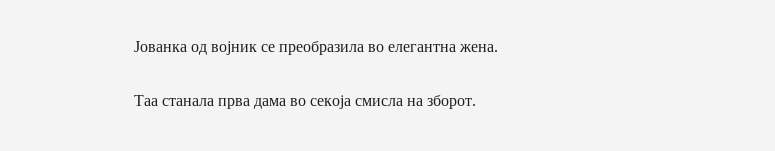Јованка од војник се преобразила во елегантна жена.

Таа станала прва дама во секоја смисла на зборот.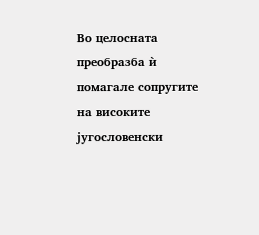Во целосната преобразба ѝ помагале сопругите на високите југословенски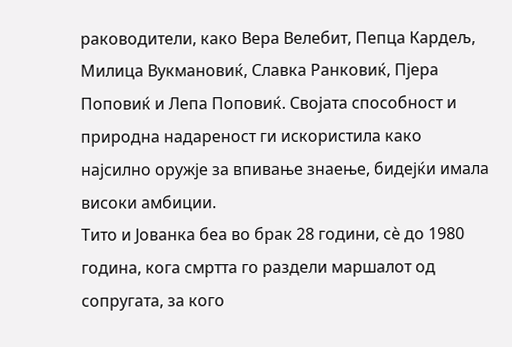раководители, како Вера Велебит, Пепца Кардељ, Милица Вукмановиќ, Славка Ранковиќ, Пјера Поповиќ и Лепа Поповиќ. Својата способност и природна надареност ги искористила како најсилно оружје за впивање знаење, бидејќи имала високи амбиции.
Тито и Јованка беа во брак 28 години, сè до 1980 година, кога смртта го раздели маршалот од сопругата, за кого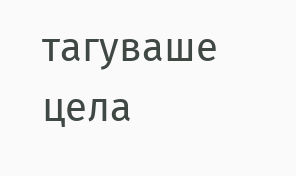тагуваше цела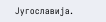Југославија.